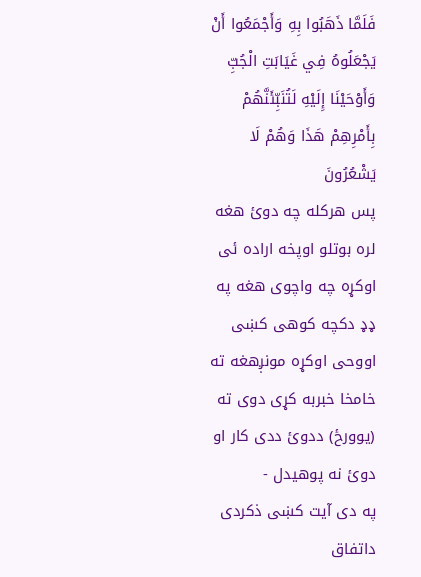فَلَمَّا ذَهَبُوا بِهِ وَأَجْمَعُوا أَنْ يَجْعَلُوهُ فِي غَيَابَتِ الْجُبِّ وَأَوْحَيْنَا إِلَيْهِ لَتُنَبِّئَنَّهُمْ بِأَمْرِهِمْ هَذَا وَهُمْ لَا يَشْعُرُونَ
پس هرکله چه دوئ هغه لره بوتلو اوپخه اراده ئی اوکړه چه واچوی هغه په ډډ دکچه کوهی کښی اووحی اوکړه مونږهغه ته خامخا خبربه کړی دوی ته (یوورځ) ددوئ ددی کار او دوئ نه پوهیدل -
په دی آیت کښی ذکردی داتفاق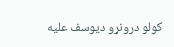کولو درونړو دیوسف علیه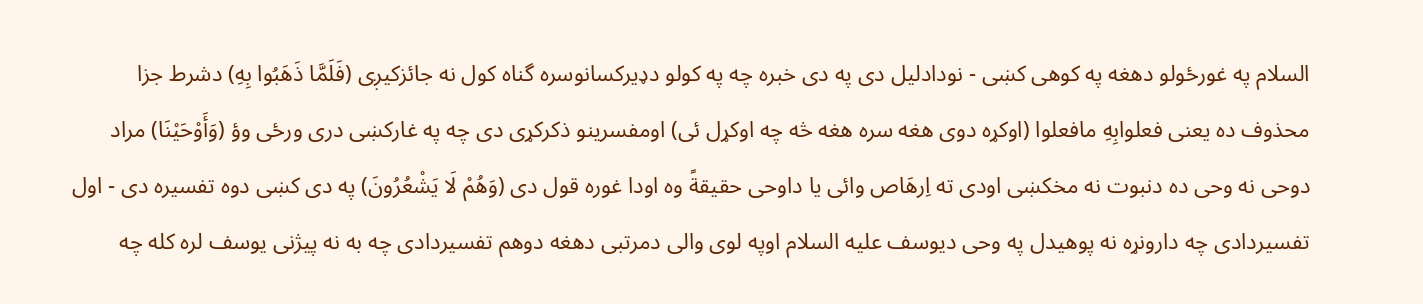السلام په غورځولو دهغه په کوهی کښی - نودادلیل دی په دی خبره چه په کولو دډیرکسانوسره گناه کول نه جائزکیږی (فَلَمَّا ذَهَبُوا بِهِ) دشرط جزا محذوف ده یعنی فعلوابِهِ مافعلوا (اوکړه دوی هغه سره هغه څه چه اوکړل ئی) اومفسرینو ذکرکړی دی چه په غارکښی دری ورځی وؤ (وَأَوْحَيْنَا) مراد دوحی نه وحی ده دنبوت نه مخکښی اودی ته اِرهَاص وائی یا داوحی حقیقةً وه اودا غوره قول دی (وَهُمْ لَا يَشْعُرُونَ) په دی کښی دوه تفسیره دی - اول تفسیردادی چه دارونړه نه پوهیدل په وحی دیوسف علیه السلام اوپه لوی والی دمرتبی دهغه دوهم تفسیردادی چه به نه پیژنی یوسف لره کله چه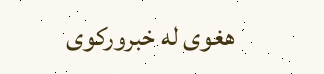هغوی له خبرورکوی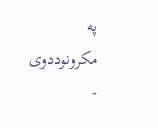په مکرونوددوی -